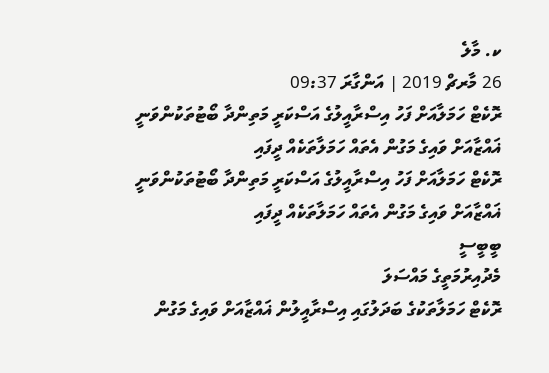ކ. މާލެ
26 މާރޗް 2019 | އަންގާރަ 09:37
ރޮކެޓް ހަމަލާއަށް ފަހު އިސްރާއީލުގެ އަސްކަރީ މަތިންދާ ބޯޓުތަކުންވަނީ ޣައްޒާއަށް ވައިގެ މަގުން އެތައް ހަމަލާތަކެއް ދީފައި
ރޮކެޓް ހަމަލާއަށް ފަހު އިސްރާއީލުގެ އަސްކަރީ މަތިންދާ ބޯޓުތަކުންވަނީ ޣައްޒާއަށް ވައިގެ މަގުން އެތައް ހަމަލާތަކެއް ދީފައި
ބީބީސީ
މެދުއިރުމަތީގެ މައްސަލަ
ރޮކެޓް ހަމަލާތަކުގެ ބަދަލުގައި އިސްރާއީލުން ޣައްޒާއަށް ވައިގެ މަގުން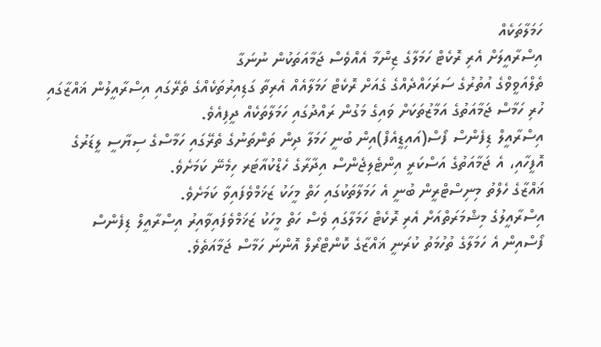ހަމަލާތަކެއް
އިސްރާއީލަށް އެރި ރޮކެޓް ހަމަލާގެ ޒިންމާ އެއްވެސް ޖަމާއަތަކުން ނުނަގާ
ތެލްއަވީވްގެ އުތުރުގެ ސަރަހައްދެއްގެ ގެއަށް ރޮކެޓް ހަމަލާއެއް އެރިތާ ގަޑިއިރުތަކެއްގެ ތެރޭގައި އިސްރާއީލުން ޣައްޒާގައި ހުރި ހަމާސް ޖަމާއަތުގެ އަމާޒުތަކަށް ވައިގެ މަގުން ރައްދުގައި ހަމަލާތަކެއް ދީފިއެވެ.
އިސްރާއީލް ޑިފެންސް ފޯސް(އައިޑީއެފް)އިން ބުނީ ހަމަލާ ދިން ތަންތަނުގެ ތެރޭގައި ހަމާސްގެ ސިޔާސީ ލީޑަރުގެ އޮފީހާއި، އެ ޖަމާއަތުގެ އަސްކަރީ އިންޓެލިޖެންސް އިދާރާގެ ހެޑްކުއާޓަރ ހިމެނޭ ކަމަށެވެ.
ޣައްޒާގެ ހެލްތު މިނިސްޓްރީން ބުނީ އެ ހަމަލާތަކުގައި ހަތް މީހަކު ޒަޚަމްވެފައިވާ ކަމަށެވެ.
އިސްރާއީލުގެ މިޝްމަރަތްއަށް އެރި ރޮކެޓް ހަމަލާގައި ވެސް ހަތް މީހަކު ޒަޚަމްވެފައިވާއިރު އިސްރާއީލް ޑިފެންސް ފޯސްއިން އެ ހަމަލާގެ ތުހުމަތު ކުރަނީ ޣައްޒާގެ ކޮންޓްރޯލް އޮންނަ ހަމާސް ޖަމާއަތެވެ.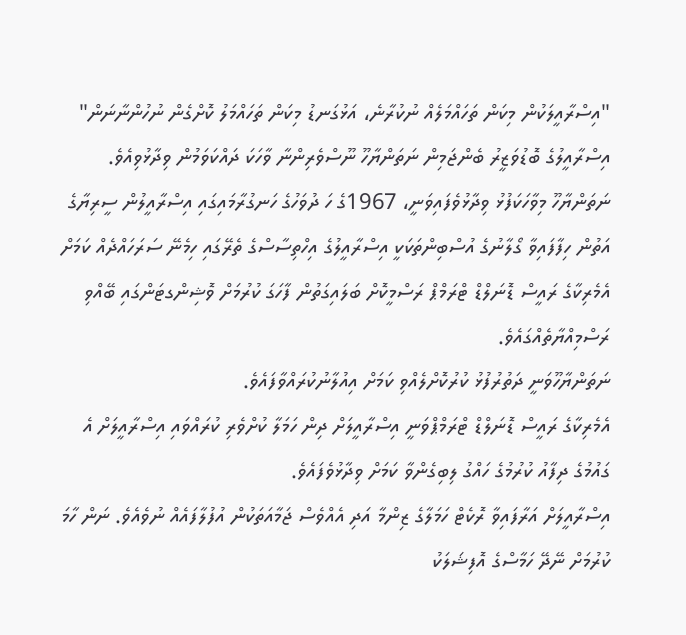"އިސްރާއީލަކުން މިކަން ތަހައްމަލެއް ނުކުރާނެ، އަޅުގަނޑު މިކަން ތަހައްމަލު ކޮށްގެން ނުހުންނާނަން" އިސްރާއީލުގެ ބޮޑުވަޒީރު ބެންޖަމިން ނަތަންޔާހޫ ނޫސްވެރިންނާ ވާހަކަ ދައްކަވަމުން ވިދާޅުވިއެވެ.
ނަތަންޔާހޫ މިވާހަކަފުޅު ވިދާޅުވެފައިވަނީ، 1967ގެ ހަ ދުވަހުގެ ހަނގުރާމައިގައި އިސްރާއީލުން ސީރިޔާގެ އަތުން ހިފާފައިވާ ގޯލާނުގެ އުސްބިންތަކަކީ އިސްރާއީލުގެ އިހްތިސާސްގެ ތެރޭގައި ހިމެނޭ ސަރަހައްދެއް ކަމަށް އެމެރިކާގެ ރައީސް ޑޮނަލްޑް ޓްރަމްޕް ރަސްމީކޮށް ބަލައިގަތުން ފާހަގަ ކުރުމަށް ވޮޝިންގޓަންގައި ބޭއްވި ރަސްމިއްޔާތެއްގައެވެ.
ނަތަންޔާހޫވަނީ ދަތުރުފުޅު ކުރުކޮށްލެއްވި ކަމަށް އިއުލާނުކުރައްވާފައެވެ.
އެމެރިކާގެ ރައީސް ޑޮނަލްޑް ޓްރަމްޕްވަނީ އިސްރާއީލަށް ދިން ހަމަލާ ކުށްވެރި ކުރައްވައި އިސްރާއީލަށް އެ ގައުމުގެ ދިފާއު ކުރުމުގެ ހައްގު ލިބިގެންވާ ކަމަށް ވިދާޅުވެފައެވެ.
އިސްރާއީލަށް އަރާފައިވާ ރޮކެޓް ހަމަލާގެ ޒިންމާ އަދި އެއްވެސް ޖަމާއަތަކުން އުފުލާފައެއް ނުވެއެވެ. ނަން ހާމަ ކުރުމަށް ނޭދޭ ހަމާސްގެ އޮފިޝަލަކު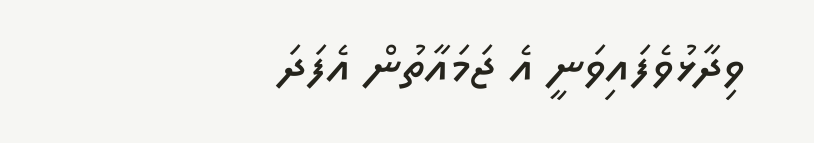ވިދާޅުވެފައިވަނީ އެ ޖަމައާތުން އެފަދަ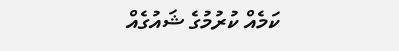ކަމެއް ކުރުމުގެ ޝައުގެއް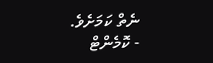ނެތް ކަމަށެވެ.
- ކޮމެންޓް